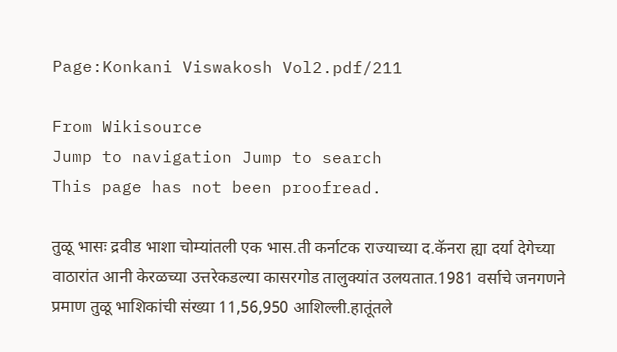Page:Konkani Viswakosh Vol2.pdf/211

From Wikisource
Jump to navigation Jump to search
This page has not been proofread.

तुळू भासः द्रवीड भाशा चोम्यांतली एक भास.ती कर्नाटक राज्याच्या द.कॅनरा ह्या दर्या देगेच्या वाठारांत आनी केरळच्या उत्तरेकडल्या कासरगोड तालुक्यांत उलयतात.1981 वर्साचे जनगणने प्रमाण तुळू भाशिकांची संख्या 11,56,950 आशिल्ली.हातूंतले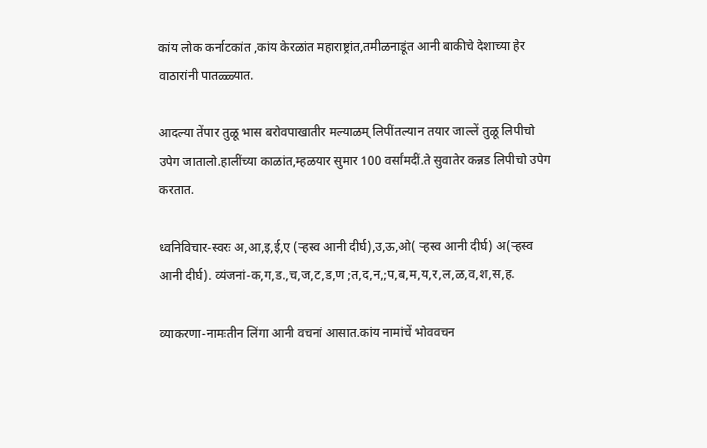कांय लोक कर्नाटकांत ,कांय केरळांत महाराष्ट्रांत,तमीळनाडूंत आनी बाकीचे देशाच्या हेर वाठारांनी पातळ्ळ्यात.

आदल्या तेंपार तुळू भास बरोवपाखातीर मल्याळम् लिपींतल्यान तयार जाल्लें तुळू लिपीचो उपेग जातालो.हालींच्या काळांत,म्हळयार सुमार 100 वर्सांमदीं.ते सुवातेर कन्नड लिपीचो उपेग करतात.

ध्वनिविचार-स्वरः अ,आ,इ,ई,ए (ऱ्हस्व आनी दीर्घ),उ,ऊ,ओ( ऱ्हस्व आनी दीर्घ) अ(ऱ्हस्व आनी दीर्घ). व्यंजनां-क,ग,ड.,च,ज,ट,ड,ण ;त,द,न,;प,ब,म,य,र,ल,ळ,व,श,स,ह.

व्याकरणा-नामःतीन लिंगा आनी वचनां आसात.कांय नामांचें भोववचन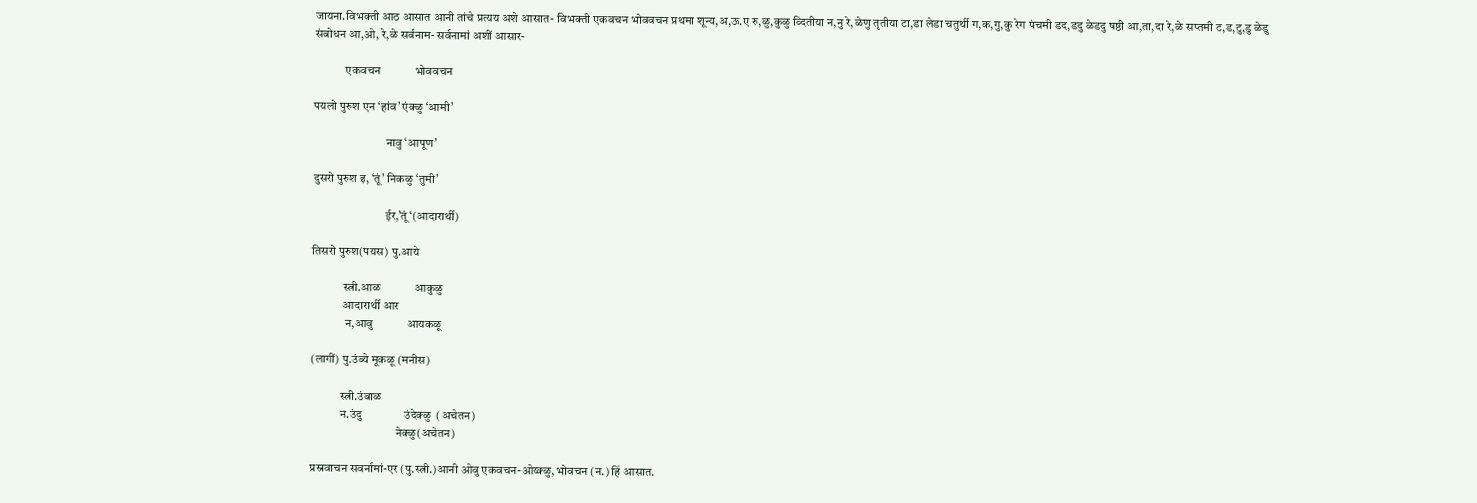जायना.विभक्ती आठ आसात आनी तांचे प्रत्यय अशे आसात- विभक्ती एकवचन भोववचन प्रथमा शून्य,अ,ऊ.ए रु,ळु,कुळु व्दितीया न,नु रे,ळेणु तृतीया टा,डा लेडा चतुर्थी ग,क,गु,कु रेग पंचमी डद,डदु ळेडदु षष्ठी आ,ता,दा रे,ळे सप्तमी ट,ड,टु,डु ळेडु संबोधन आ,ओ, रे,ळे सर्वनाम- सर्वनामां अशीं आसार-

             एकवचन            भोववचन

पयलो पुरुश एन ‘हांव’ एंक्ळु ‘आमी’

                              नावु ‘आपूण’

दुसरो पुरुश इ, ‘तूं’ निकळु ‘तुमी’

                              ईर,’तूं ‘(आदारार्थी)

तिसरो पुरुश(पयस) पु.आये

             स्त्री.आळ            आकुळु
             आदारार्थी आर
              न,आवु            आयकळू

(लागीं) पु.उंब्ये मूकळू (मनीस)

            स्त्री.उंबाळ
            न.उंदु               उंदेक्ळु  (अचेतन)
                                   नेक्ळु(अचेतन)

प्रस्नवाचन सवर्नामां-एर (पु.स्त्री.)आनी ओवु एकवचन-ओय्क्ळु, भोवचन (न.) हिं आसात.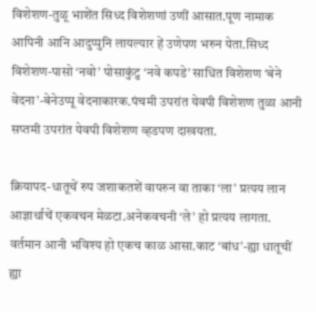विशेशण-तुळू भाशेंत सिध्द विशेशणां उणीं आसात.पूण नामाक आपिनी आनि आदुप्पुनि लायल्यार हें उणेपण भरुन येता.सिध्द विशेशण-पासो ‘नवो’ पोसाकुंटु ‘नवे कपडे’ साधित विशेशण ‘बेने वेदना’-बेनेउप्पू वेदनाकारक.पंचमी उपरांत येवपी विशेशण तुळा आनी सप्तमी उपरांत येवपी विशेशण व्हडपण दाखयता.

क्रियापद-धातूचें रुप जशाकतशें वापरुन वा ताका ‘ला’ प्रत्यय लान आज्ञार्थाचें एकवचन मेळटा.अनेकवचनी ‘ले’ हो प्रत्यय लागता. वर्तमान आनी भविश्य हो एकच काळ आसा.काट ‘बांध’-ह्या धातूचीं ह्या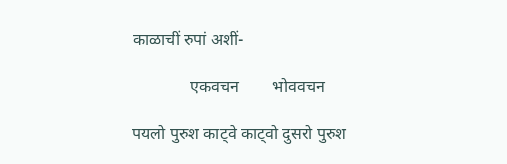काळाचीं रुपां अशीं-

              एकवचन        भोववचन

पयलो पुरुश काट्वे काट्वो दुसरो पुरुश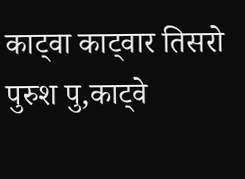काट्वा काट्वार तिसरो पुरुश पु,काट्वे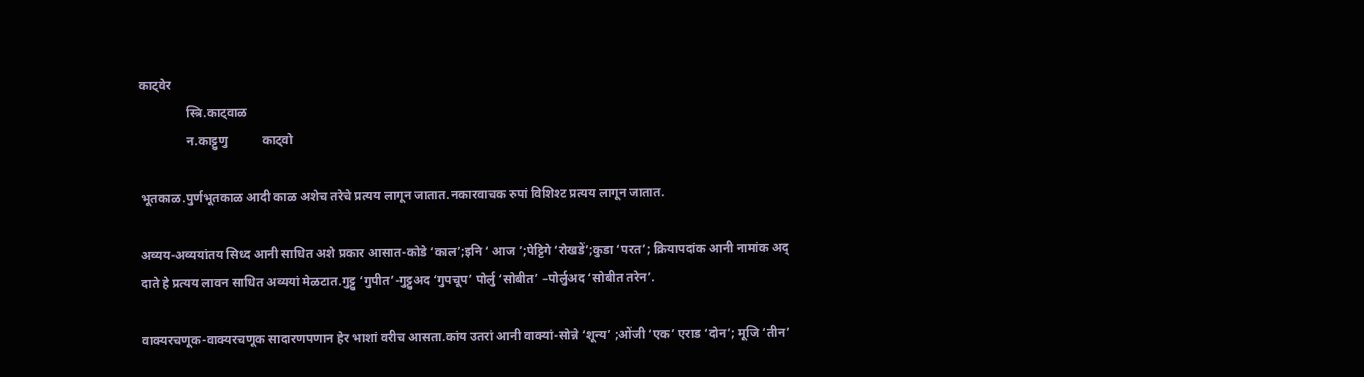काट्वेर
               स्त्रि.काट्वाळ
               न.काट्टुणु           काट्वो

भूतकाळ.पुर्णभूतकाळ आदी काळ अशेच तरेचे प्रत्यय लागून जातात.नकारवाचक रुपां विशिश्ट प्रत्यय लागून जातात.

अव्यय-अव्ययांतय सिध्द आनी साधित अशे प्रकार आसात-कोडे ‘काल’;इनि ‘ आज ’;पेट्टिगे ‘रोखडें’;कुडा ‘परत’; क्रियापदांक आनी नामांक अद् दाते हे प्रत्यय लावन साधित अव्ययां मेळटात.गुट्टु ‘गुपीत’-गुट्टुअद ‘गुपचूप’ पोर्लु ‘सोबीत’ –पोर्लुअद ‘सोबीत तरेन’.

वाक्यरचणूक-वाक्यरचणूक सादारणपणान हेर भाशां वरीच आसता.कांय उतरां आनी वाक्यां-सोन्ने ‘शून्य’ ;ओंजी ‘एक’ एराड ‘दोन’; मूजि ‘तीन’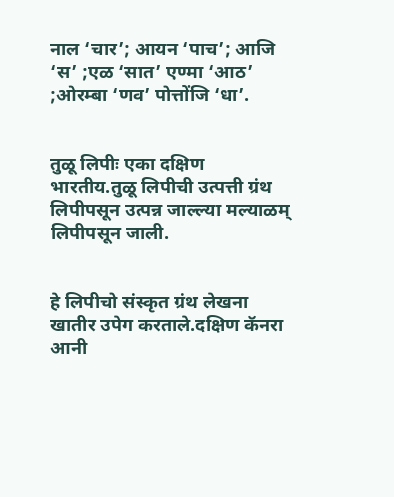नाल ‘चार’; आयन ‘पाच’; आजि ‘स’ ;एळ ‘सात’ एण्मा ‘आठ’ ;ओरम्बा ‘णव’ पोत्तोंजि ‘धा’.


तुळू लिपीः एका दक्षिण भारतीय.तुळू लिपीची उत्पत्ती ग्रंथ लिपीपसून उत्पन्न जाल्ल्या मल्याळम् लिपीपसून जाली.


हे लिपीचो संस्कृत ग्रंथ लेखना खातीर उपेग करताले.दक्षिण कॅनरा आनी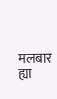मलबार ह्या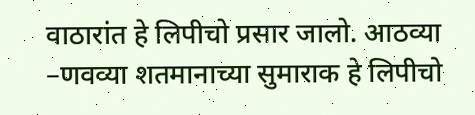वाठारांत हे लिपीचो प्रसार जालो. आठव्या –णवव्या शतमानाच्या सुमाराक हे लिपीचो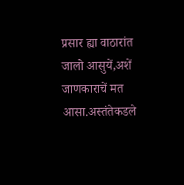प्रसार ह्या वाठारांत जालो आसुयें,अशें जाणकाराचें मत आसा.अस्तंतेकडले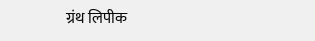ग्रंथ लिपीक